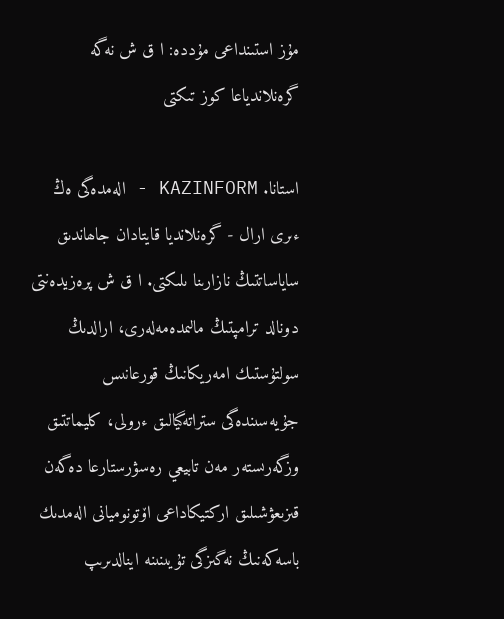مۇز استىنداعى مۇددە: ا ق ش نەگە گرەنلاندياعا كوز تىكتى

استانا. KAZINFORM - الەمدەگى ەڭ ءىرى ارال - گرەنلانديا قايتادان جاھاندىق ساياساتتىڭ نازارىنا ىلىكتى. ا ق ش پرەزيدەنتى دونالد ترامپتىڭ مالىمدەمەلەرى، ارالدىڭ سولتۇستىك امەريكانىڭ قورعانىس جۇيەسىندەگى ستراتەگيالىق ءرولى، كليماتتىق وزگەرىستەر مەن تابيعي رەسۋرستارعا دەگەن قىزىعۋشىلىق اركتيكاداعى اۆتونوميانى الەمدىك باسەكەنىڭ نەگىزگى تۇيىنىنە اينالدىرىپ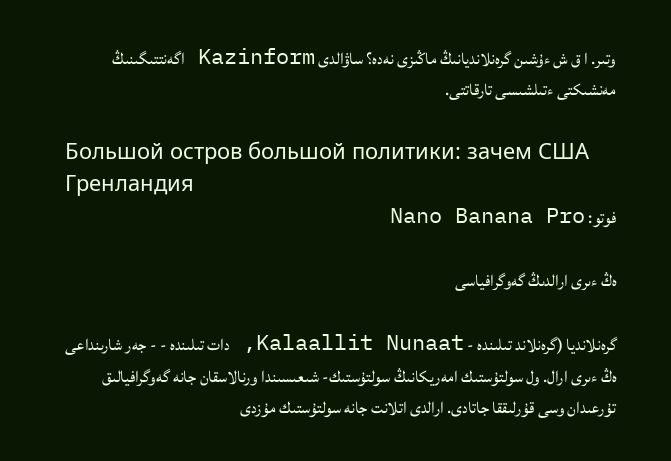وتىر. ا ق ش ءۇشىن گرەنلانديانىڭ ماڭىزى نەدە؟ ساۋالدى Kazinform اگەنتتىگىنىڭ مەنشىكتى ءتىلشىسى تارقاتتى.

Большой остров большой политики: зачем США Гренландия
فوتو: Nano Banana Pro

ەڭ ءىرى ارالدىڭ گەوگرافياسى

گرەنلانديا (گرەنلاند تىلىندە - Kalaallit Nunaat, دات تىلىندە - - جەر شارىنداعى ەڭ ءىرى ارال. ول سولتۇستىك امەريكانىڭ سولتۇستىك- شىعىسىندا ورنالاسقان جانە گەوگرافيالىق تۇرعىدان وسى قۇرلىققا جاتادى. ارالدى اتلانت جانە سولتۇستىك مۇزدى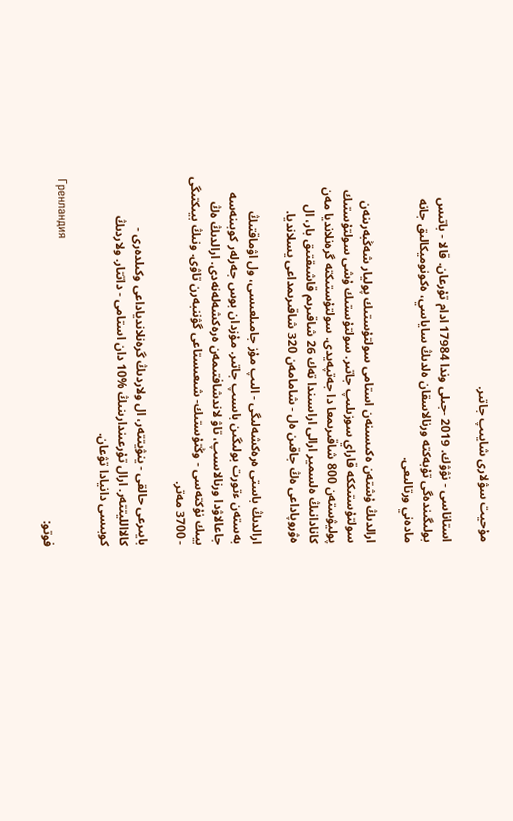مۇحيت سۋلارى شايىپ جاتىر.

استاناسى - نۋۋك. 2019 -جىلى وندا 17984 ادام تۇرعان. قالا - باتىس بولىگىندەگى تۇبەكتە ورنالاسقان ەلدىڭ ساياسي، ەكونوميكالىق جانە مادەني ورتالىعى.

ارالدىڭ ۇشتەن ەكىسىنەن استامى سولتۇستىك پوليار شەڭبەرىنەن سولتۇستىككە قاراي سوزىلىپ جاتىر. سولتۇستىك ۇشى سولتۇستىك پوليۋستەن 800 شاقىرىمعا دا جەتپەيدى. سولتۇستىكتە گرەنلانديا مەن كانادانىڭ ەلسمير ارالى اراسىندا تەك 26 شاقىرىم قاشىقتىق بار، ال ەۋروپاداعى ەڭ جاقىن ەل - شامامەن 320 شاقىرىمداعى يسلانديا.

ارالدىڭ باستى ەرەكشەلىگى - الىپ مۇز جامىلعىسى، ول اۋماقتىڭ بەستەن ءتورت بولىگىن باسىپ جاتىر. مۇزدان بوس جەرلەر كوبىنەسە جاعالاۋدا ورنالاسىپ، تاۋ لاندشافتىمەن ەرەكشەلەنەدى. ارالدىڭ ەڭ بيىك نۇكتەسى - وڭتۇستىك- شىعىستاعى گۋننبەرن تاۋى. ونىڭ بيىكتىگى - 3700 مەتر.

بايىرعى حالقى - ينۋيتتەر، ال ولاردىڭ گرەنلاندياداعى وكىلدەرى - كالاالليتتەر. ارال تۇرعىندارىنىڭ %10 دان استامى - داتتار. ولاردىڭ كوبىسى دانيادا تۋعان.

Гренландия
فوتو: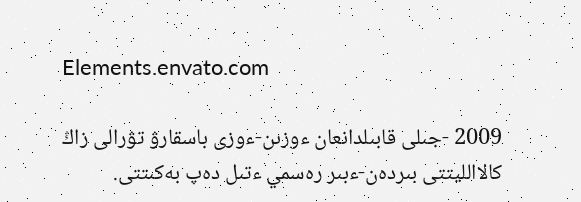Elements.envato.com

2009 -جىلى قابىلدانعان ءوزىن-ءوزى باسقارۋ تۋرالى زاڭ كالاالليتتى بىردەن-ءبىر رەسمي ءتىل دەپ بەكىتتى.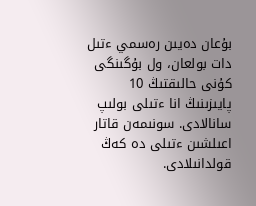بۇعان دەيىن رەسمي ءتىل دات بولعان، ول بۇگىنگى كۇنى حالىقتىڭ 10 پايىزىنىڭ انا ءتىلى بولىپ سانالادى. سونىمەن قاتار اعىلشىن ءتىلى دە كەڭ قولدانىلادى.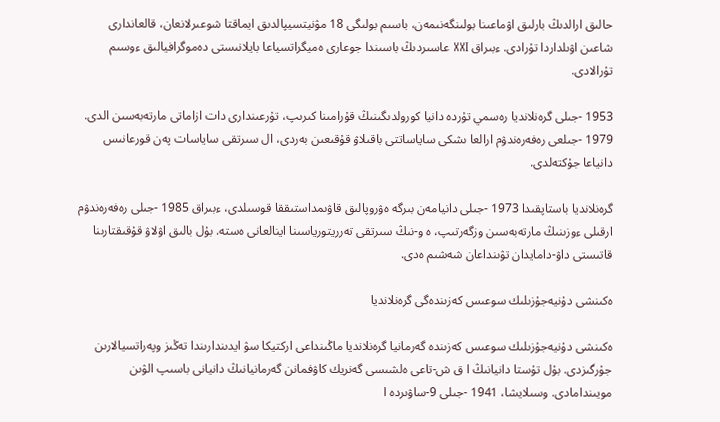حالىق ارالدىڭ بارلىق اۋماعىنا بولىنگەنىمەن، باسىم بولىگى 18 مۋنيتسيپالدىق ايماقتا شوعىرلانعان، قالعاندارى شاعىن اۋىلداردا تۇرادى. ءبىراق XXI عاسىردىڭ باسىندا جوعارى ەميگراتسياعا بايلانىستى دەموگرافيالىق ءوسىم تۇرالادى.

1953 -جىلى گرەنلانديا رەسمي تۇردە دانيا كورولدىگىنىڭ قۇرامىنا كىرىپ، تۇرعىندارى دات ازاماتى مارتەبەسىن الدى. 1979 -جىلعى رەفەرەندۋم ارالعا ىشكى ساياساتتى باقىلاۋ قۇقىعىن بەردى، ال سىرتقى ساياسات پەن قورعانىس دانياعا جۇكتەلدى.

گرەنلانديا باستاپقىدا 1973 -جىلى دانيامەن بىرگە ەۋروپالىق قاۋىمداستىققا قوسىلدى، ءبىراق 1985 -جىلى رەفەرەندۋم ارقىلى ءوزىنىڭ مارتەبەسىن وزگەرتىپ، ە و-نىڭ سىرتقى تەرريتورياسىنا اينالعانى ەستە. بۇل بالىق اۋلاۋ قۇقىقتارىنا قاتىستى داۋ-دامايدان تۋىنداعان شەشىم ەدى.

ەكىنشى دۇنيەجۇزىلىك سوعىس كەزىندەگى گرەنلانديا

ەكىنشى دۇنيەجۇزىلىك سوعىس كەزىندە گەرمانيا گرەنلانديا ماڭىنداعى اركتيكا سۋ ايدىندارىندا تەڭىز وپەراتسيالارىن جۇرگىزدى. بۇل تۇستا دانيانىڭ ا ق ش-تاعى ەلشىسى گەنريك كاۋفمانن گەرمانيانىڭ دانيانى باسىپ الۋىن مويىندامادى. وسىلايشا، 1941 -جىلى 9-ساۋىردە ا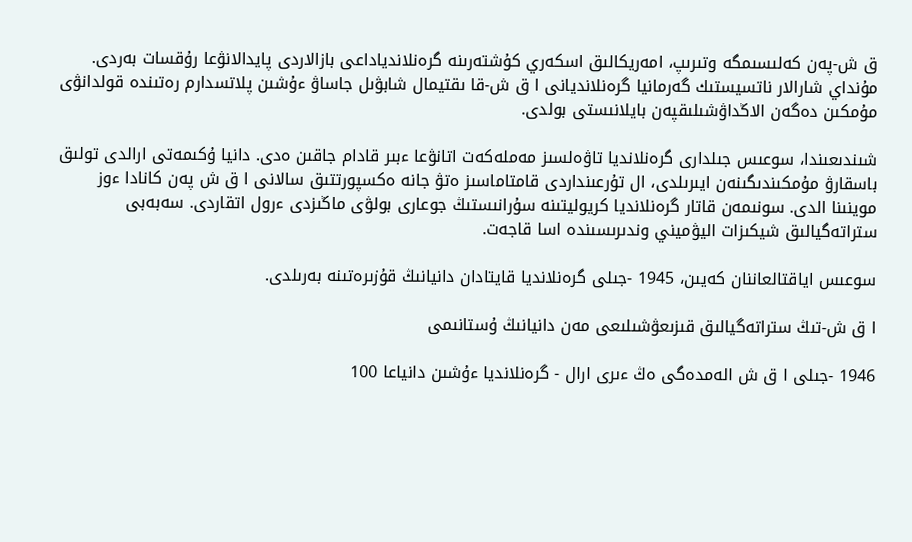ق ش-پەن كەلىسىمگە وتىرىپ، امەريكالىق اسكەري كۇشتەرىنە گرەنلاندياداعى بازالاردى پايدالانۋعا رۇقسات بەردى. مۇنداي شارالار ناتسيستىك گەرمانيا گرەنلانديانى ا ق ش-قا ىقتيمال شابۋىل جاساۋ ءۇشىن پلاتسدارم رەتىندە قولدانۋى مۇمكىن دەگەن الاڭداۋشىلىقپەن بايلانىستى بولدى.

شىندىعىندا، سوعىس جىلدارى گرەنلانديا تاۋەلسىز مەملەكەت اتانۋعا ءبىر قادام جاقىن ەدى. دانيا ۇكىمەتى ارالدى تولىق باسقارۋ مۇمكىندىگىنەن ايىرىلدى، ال تۇرعىنداردى قامتاماسىز ەتۋ جانە ەكسپورتتىق سالانى ا ق ش پەن كانادا ءوز موينىنا الدى. سونىمەن قاتار گرەنلانديا كريوليتىنە سۇرانىستىڭ جوعارى بولۋى ماڭىزدى ءرول اتقاردى. سەبەبى ستراتەگيالىق شيكىزات اليۋميني وندىرىسىندە اسا قاجەت.

سوعىس اياقتالعاننان كەيىن، 1945 -جىلى گرەنلانديا قايتادان دانيانىڭ قۇزىرەتىنە بەرىلدى.

ا ق ش-تىڭ ستراتەگيالىق قىزىعۋشىلىعى مەن دانيانىڭ ۇستانىمى

1946 -جىلى ا ق ش الەمدەگى ەڭ ءىرى ارال - گرەنلانديا ءۇشىن دانياعا 100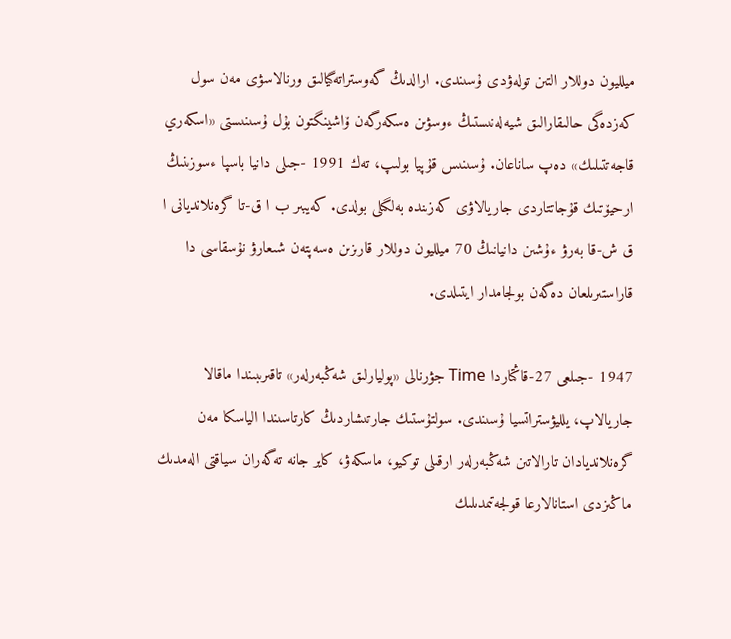ميلليون دوللار التىن تولەۋدى ۇسىندى. ارالدىڭ گەوستراتەگيالىق ورنالاسۋى مەن سول كەزدەگى حالىقارالىق شيەلەنىستىڭ ءوسۋىن ەسكەرگەن ۆاشينگتون بۇل ۇسىنىستى «اسكەري قاجەتتىلىك» دەپ ساناعان. ۇسىنىس قۇپيا بولىپ، تەك 1991 -جىلى دانيا باسپا ءسوزىنىڭ ارحيۆتىك قۇجاتتاردى جاريالاۋى كەزىندە بەلگىلى بولدى. كەيبىر ب ا ق-تا گرەنلانديانى ا ق ش-قا بەرۋ ءۇشىن دانيانىڭ 70 ميلليون دوللار قارىزىن ەسەپتەن شىعارۋ نۇسقاسى دا قاراستىرىلعان دەگەن بولجامدار ايتىلدى.

1947 -جىلعى 27-قاڭتاردا Time جۋرنالى «پوليارلىق شەڭبەرلەر» تاقىرىبىندا ماقالا جاريالاپ، يلليۋستراتسيا ۇسىندى. سولتۇستىك جارتىشاردىڭ كارتاسىندا الياسكا مەن گرەنلانديادان تارالاتىن شەڭبەرلەر ارقىلى توكيو، ماسكەۋ، كاير جانە تەگەران سياقتى الەمدىك ماڭىزدى استانالارعا قولجەتىمدىلىك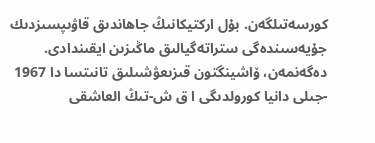كورسەتىلگەن. بۇل اركتيكانىڭ جاھاندىق قاۋىپسىزدىك جۇيەسىندەگى ستراتەگيالىق ماڭىزىن ايقىندادى. دەگەنمەن، ۆاشينگتون قىزىعۋشىلىق تانىتسا دا 1967 -جىلى دانيا كورولدىگى ا ق ش-تىڭ العاشقى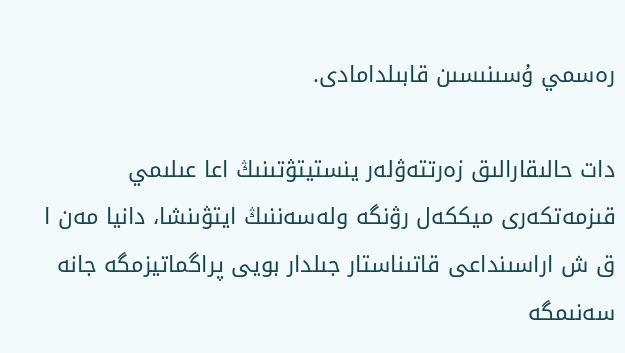رەسمي ۇسىنىسىن قابىلدامادى.

دات حالىقارالىق زەرتتەۋلەر ينستيتۋتىنىڭ اعا عىلىمي قىزمەتكەرى ميككەل رۋنگە ولەسەننىڭ ايتۋىنشا، دانيا مەن ا ق ش اراسىنداعى قاتىناستار جىلدار بويى پراگماتيزمگە جانە سەنىمگە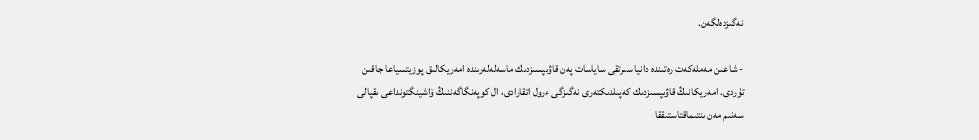نەگىزدەلگەن.

- شاعىن مەملەكەت رەتىندە دانيا سىرتقى ساياسات پەن قاۋىپسىزدىك ماسەلەلەرىندە امەريكالىق پوزيتسياعا جاقىن تۇردى. امەريكانىڭ قاۋىپسىزدىك كەپىلدىكتەرى نەگىزگى ءرول اتقارادى، ال كوپەنگاگەننىڭ ۆاشينگتونداعى ىقپالى سەنىم مەن ىنتىماقتاستىققا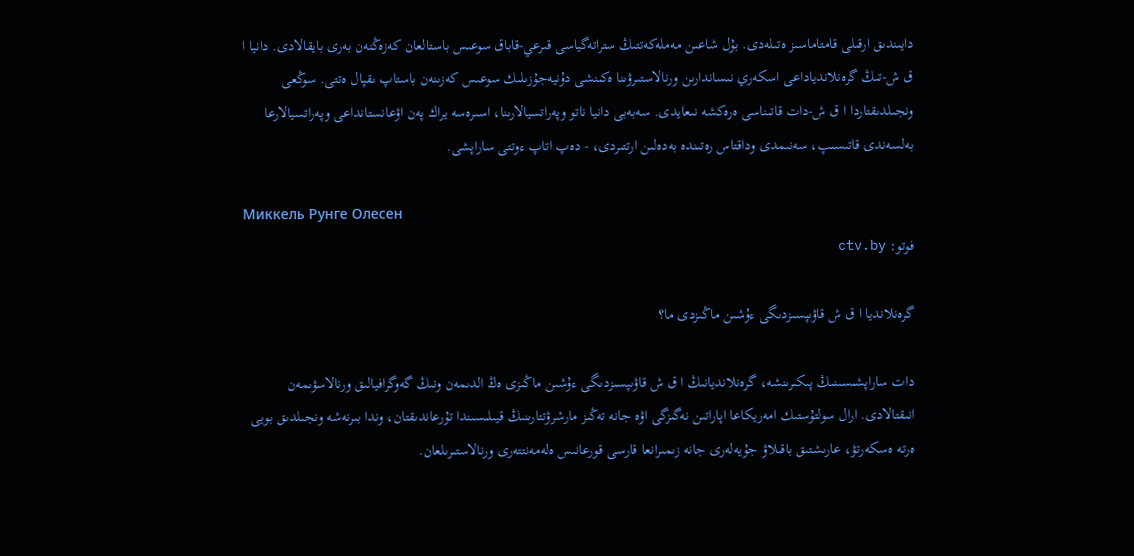دايىندىق ارقىلى قامتاماسىز ەتىلەدى. بۇل شاعىن مەملەكەتتىڭ ستراتەگياسى قىرعي-قاباق سوعىس باستالعان كەزەڭنەن بەرى بايقالادى. دانيا ا ق ش-تىڭ گرەنلاندياداعى اسكەري نىساندارىن ورنالاستىرۋىنا ەكىنشى دۇنيەجۇزىلىك سوعىس كەزىنەن باستاپ ىقپال ەتتى. سوڭعى ونجىلدىقتاردا ا ق ش-دات قاتىناسى ەرەكشە نىعايدى. سەبەبى دانيا ناتو وپەراتسيالارىنا، اسىرەسە يراك پەن اۋعانستانداعى وپەراتسيالارعا بەلسەندى قاتىسىپ، سەنىمدى وداقتاس رەتىندە بەدەلىن ارتتىردى، - دەپ اتاپ ءوتتى ساراپشى.

Миккель Рунге Олесен
فوتو: ctv.by

گرەنلانديا ا ق ش قاۋىپسىزدىگى ءۇشىن ماڭىزدى ما؟

دات ساراپشىسىنىڭ پىكىرىنشە، گرەنلانديانىڭ ا ق ش قاۋىپسىزدىگى ءۇشىن ماڭىزى ەڭ الدىمەن ونىڭ گەوگرافيالىق ورنالاسۋىمەن انىقتالادى. ارال سولتۇستىك امەريكاعا اپاراتىن نەگىزگى اۋە جانە تەڭىز مارشرۋتتارىنىڭ قيىلىسىندا تۇرعاندىقتان، وندا بىرنەشە ونجىلدىق بويى ەرتە ەسكەرتۋ، عارىشتىق باقىلاۋ جۇيەلەرى جانە زىمىرانعا قارسى قورعانىس ەلەمەنتتەرى ورنالاستىرىلعان.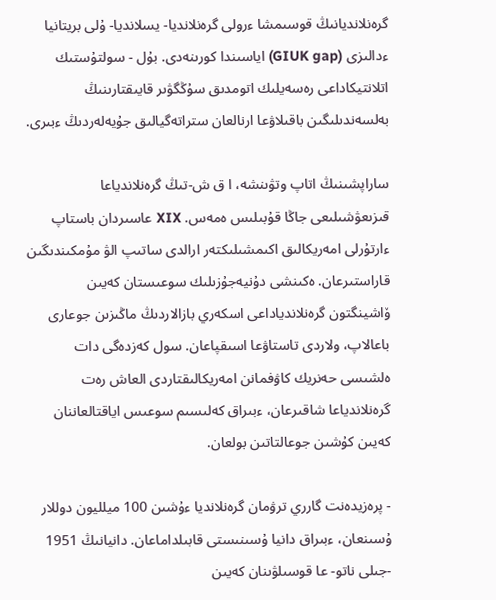گرەنلانديانىڭ قوسىمشا ءرولى گرەنلانديا- يسلانديا- ۇلى بريتانيا ءدالىزى (GIUK gap) اياسىندا كورىنەدى. بۇل - سولتۇستىك اتلانتيكاداعى رەسەيلىك اتومدىق سۇڭگۋىر قايىقتارىنىڭ بەلسەندىلىگىن باقىلاۋعا ارنالعان ستراتەگيالىق جۇيەلەردىڭ ءبىرى.

ساراپشىنىڭ اتاپ وتۋىنشە، ا ق ش-تىڭ گرەنلاندياعا قىزىعۋشىلىعى جاڭا قۇبىلىس ەمەس. XIX عاسىردان باستاپ ءارتۇرلى امەريكالىق اكىمشىلىكتەر ارالدى ساتىپ الۋ مۇمكىندىگىن قاراستىرعان. ەكىنشى دۇنيەجۇزىلىك سوعىستان كەيىن ۆاشينگتون گرەنلاندياداعى اسكەري بازالاردىڭ ماڭىزىن جوعارى باعالاپ، ولاردى تاستاۋعا اسىقپاعان. سول كەزدەگى دات ەلشىسى حەنريك كاۋفمانن امەريكالىقتاردى العاش رەت گرەنلاندياعا شاقىرعان، ءبىراق كەلىسىم سوعىس اياقتالعاننان كەيىن كۇشىن جوعالتاتىن بولعان.

- پرەزيدەنت گارري ترۋمان گرەنلانديا ءۇشىن 100 ميلليون دوللار ۇسىنعان، ءبىراق دانيا ۇسىنىستى قابىلداماعان. دانيانىڭ 1951 -جىلى ناتو- عا قوسىلۋىنان كەيىن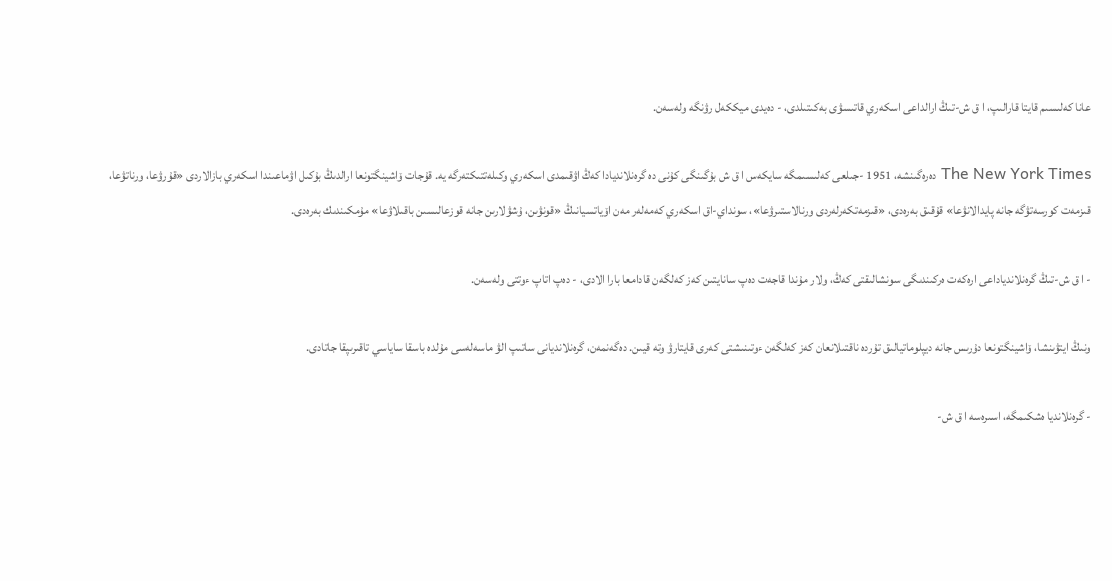عانا كەلىسىم قايتا قارالىپ، ا ق ش-تىڭ ارالداعى اسكەري قاتىسۋى بەكىتىلدى، - دەيدى ميككەل رۋنگە ولەسەن.

The New York Times دەرەگىنشە، 1951 -جىلعى كەلىسىمگە سايكەس ا ق ش بۇگىنگى كۇنى دە گرەنلانديادا كەڭ اۋقىمدى اسكەري وكىلەتتىكتەرگە يە. قۇجات ۆاشينگتونعا ارالدىڭ بۇكىل اۋماعىندا اسكەري بازالاردى «قۇرۋعا، ورناتۋعا، قىزمەت كورسەتۋگە جانە پايدالانۋعا» قۇقىق بەرەدى، «قىزمەتكەرلەردى ورنالاستىرۋعا»، سونداي-اق اسكەري كەمەلەر مەن اۆياتسيانىڭ «قونۋىن، ۇشۋلارىن جانە قوزعالىسىن باقىلاۋعا» مۇمكىندىك بەرەدى.

- ا ق ش-تىڭ گرەنلاندياداعى ارەكەت ەركىندىگى سونشالىقتى كەڭ، ولار مۇندا قاجەت دەپ سانايتىن كەز كەلگەن قادامعا بارا الادى، - دەپ اتاپ ءوتتى ولەسەن.

ونىڭ ايتۋىنشا، ۆاشينگتونعا دۇرىس جانە ديپلوماتيالىق تۇردە ناقتىلانعان كەز كەلگەن ءوتىنىشتى كەرى قايتارۋ وتە قيىن. دەگەنمەن، گرەنلانديانى ساتىپ الۋ ماسەلەسى مۇلدە باسقا ساياسي تاقىرىپقا جاتادى.

- گرەنلانديا ەشكىمگە، اسىرەسە ا ق ش-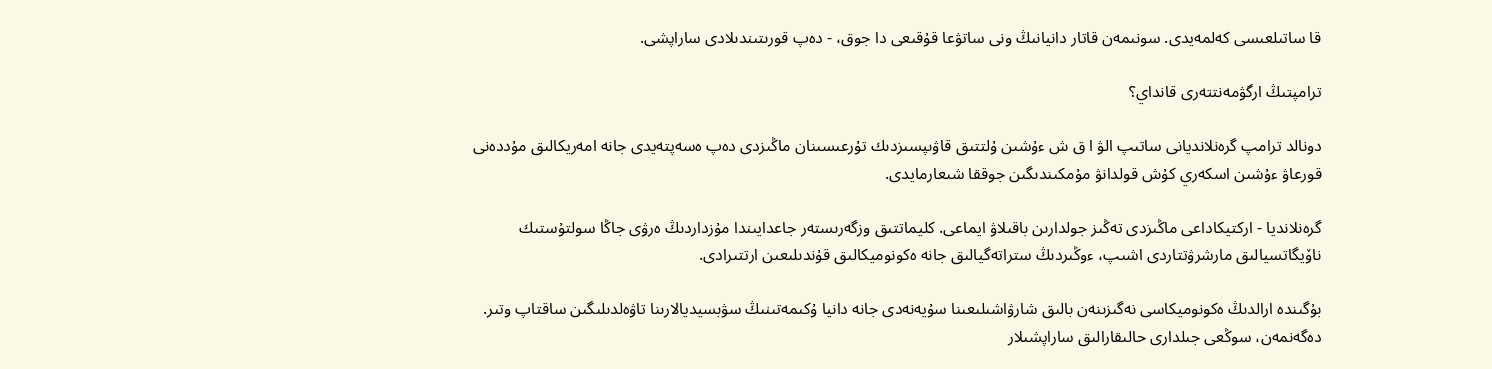قا ساتىلعىسى كەلمەيدى. سونىمەن قاتار دانيانىڭ ونى ساتۋعا قۇقىعى دا جوق، - دەپ قورىتىندىلادى ساراپشى.

ترامپتىڭ ارگۋمەنتتەرى قانداي؟

دونالد ترامپ گرەنلانديانى ساتىپ الۋ ا ق ش ءۇشىن ۇلتتىق قاۋىپسىزدىك تۇرعىسىنان ماڭىزدى دەپ ەسەپتەيدى جانە امەريكالىق مۇددەنى قورعاۋ ءۇشىن اسكەري كۇش قولدانۋ مۇمكىندىگىن جوققا شىعارمايدى.

گرەنلانديا - اركتيكاداعى ماڭىزدى تەڭىز جولدارىن باقىلاۋ ايماعى. كليماتتىق وزگەرىستەر جاعدايىندا مۇزداردىڭ ەرۋى جاڭا سولتۇستىك ناۆيگاتسيالىق مارشرۋتتاردى اشىپ، ءوڭىردىڭ ستراتەگيالىق جانە ەكونوميكالىق قۇندىلىعىن ارتتىرادى.

بۇگىندە ارالدىڭ ەكونوميكاسى نەگىزىنەن بالىق شارۋاشىلىعىنا سۇيەنەدى جانە دانيا ۇكىمەتىنىڭ سۋبسيديالارىنا تاۋەلدىلىگىن ساقتاپ وتىر. دەگەنمەن، سوڭعى جىلدارى حالىقارالىق ساراپشىلار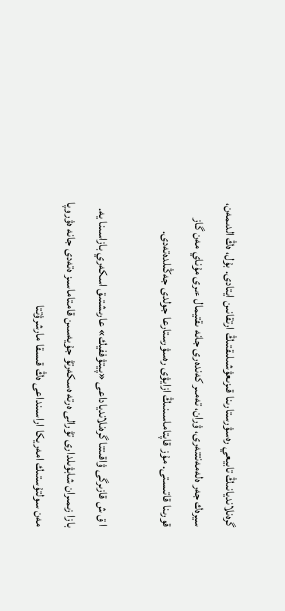گرەنلانديانىڭ تابيعي رەسۋرستارىنا قىزىعۋشىلىقتىڭ ارتقانىن ايتادى. بۇل، ەڭ الدىمەن، سيرەك جەر ەلەمەنتتەرى، ۋران، تەمىر كەندەرى جانە ىقتيمال ءىرى مۇناي مەن گاز قورىنا قاتىستى. مۇز قاپتاماسىنىڭ ازايۋى رەسۋرستارعا جولدى جەڭىلدەتەدى.

ا ق ش قازىرگى ۋاقىتتا گرەنلاندياداعى «پيتۋففيك» عارىشتىق اسكەري بازاسىنا يە. بازا زىمىران شابۋىلدارى تۋرالى ەرتە ەسكەرتۋ جۇيەسىن قامتاماسىز ەتەدى جانە ەۋروپا مەن سولتۇستىك امەريكا اراسىنداعى ەڭ قىسقا مارشرۋتتا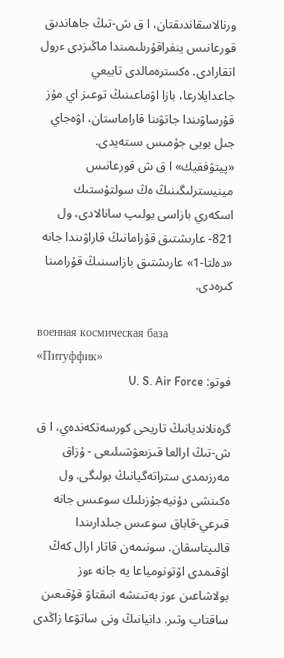ورنالاسقاندىقتان، ا ق ش-تىڭ جاھاندىق قورعانىس ينفراقۇرىلىمىندا ماڭىزدى ءرول اتقارادى. ەكسترەمالدى تابيعي جاعدايلارعا، بازا اۋماعىنىڭ توعىز اي مۇز قۇرساۋىندا جاتۋىنا قاراماستان، اۋەجاي جىل بويى جۇمىس ىستەيدى. «پيتۋففيك» ا ق ش قورعانىس مينيسترلىگىنىڭ ەڭ سولتۇستىك اسكەري بازاسى بولىپ سانالادى، ول 821- عارىشتىق قۇرامانىڭ قاراۋىندا جانە «دەلتا-1» عارىشتىق بازاسىنىڭ قۇرامىنا كىرەدى.

военная космическая база «Питуффик»
فوتو: U. S. Air Force

گرەنلانديانىڭ تاريحى كورسەتكەندەي، ا ق ش-تىڭ ارالعا قىزىعۋشىلىعى - ۇزاق مەرزىمدى ستراتەگيانىڭ بولىگى. ول ەكىنشى دۇنيەجۇزىلىك سوعىس جانە قىرعي-قاباق سوعىس جىلدارىندا قالىپتاسقان. سونىمەن قاتار ارال كەڭ اۋقىمدى اۆتونومياعا يە جانە ءوز بولاشاعىن ءوز بەتىنشە انىقتاۋ قۇقىعىن ساقتاپ وتىر. دانيانىڭ ونى ساتۋعا زاڭدى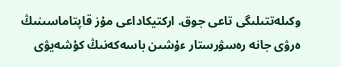وكىلەتتىلىگى تاعى جوق. اركتيكاداعى مۇز قاپتاماسىنىڭ ەرۋى جانە رەسۋرستار ءۇشىن باسەكەنىڭ كۇشەيۋى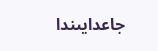جاعدايىندا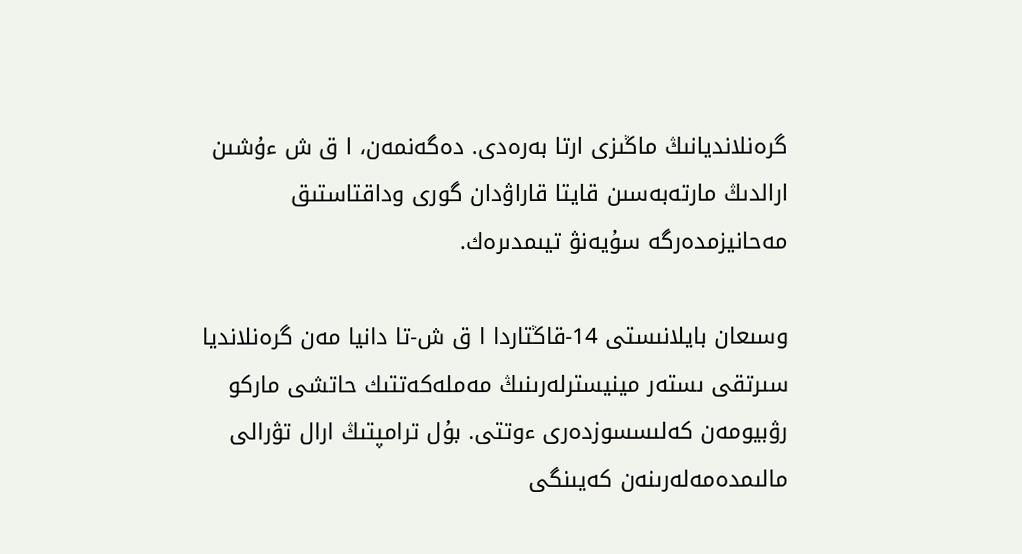گرەنلانديانىڭ ماڭىزى ارتا بەرەدى. دەگەنمەن، ا ق ش ءۇشىن ارالدىڭ مارتەبەسىن قايتا قاراۋدان گورى وداقتاستىق مەحانيزمدەرگە سۇيەنۋ تيىمدىرەك.

وسىعان بايلانىستى 14-قاڭتاردا ا ق ش-تا دانيا مەن گرەنلانديا سىرتقى ىستەر مينيسترلەرىنىڭ مەملەكەتتىك حاتشى ماركو رۋبيومەن كەلىسسوزدەرى ءوتتى. بۇل ترامپتىڭ ارال تۋرالى مالىمدەمەلەرىنەن كەيىنگى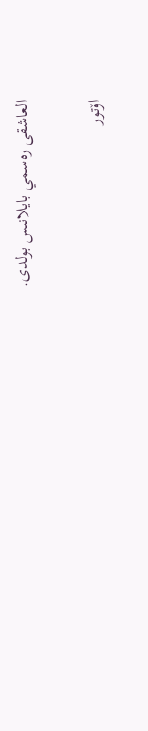العاشقى رەسمي بايلانىس بولدى.

اۆتور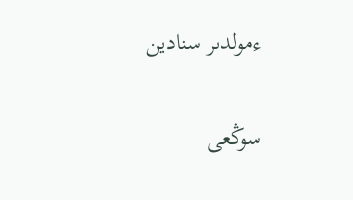ءمولدىر سنادين

سوڭعى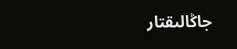جاڭالىقتار